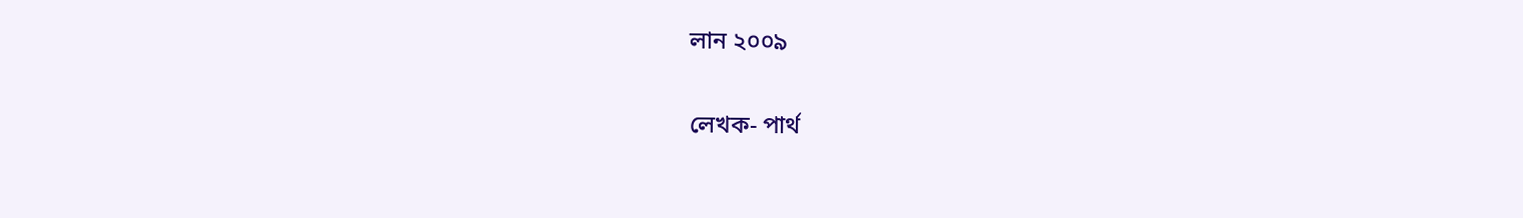লান ২০০৯

লেখক- পাৰ্থ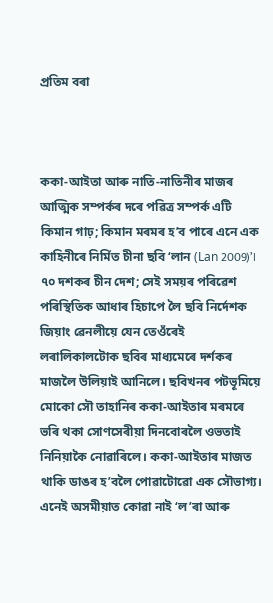প্ৰতিম বৰা



ককা-আইতা আৰু নাতি-নাতিনীৰ মাজৰ আত্মিক সম্পৰ্কৰ দৰে পৱিত্ৰ সম্পৰ্ক এটি কিমান গাঢ়; কিমান মৰমৰ হ’ব পাৰে এনে এক কাহিনীৰে নিৰ্মিত চীনা ছবি ‘লান (Lan 2009)’। ৭০ দশকৰ চীন দেশ; সেই সময়ৰ পৰিৱেশ পৰিস্থিতিক আধাৰ হিচাপে লৈ ছবি নিৰ্দেশক জিয়াং ৱেনলীয়ে যেন তেওঁৰেই লৰালিকালটোক ছবিৰ মাধ্যমেৰে দৰ্শকৰ মাজলৈ উলিয়াই আনিলে। ছবিখনৰ পটভূমিয়ে মোকো সৌ তাহানিৰ ককা-আইতাৰ মৰমৰে ভৰি থকা সোণসেৰীয়া দিনবোৰলৈ ওভতাই নিনিয়াকৈ নোৱাৰিলে। ককা-আইতাৰ মাজত থাকি ডাঙৰ হ’বলৈ পোৱাটোৱো এক সৌভাগ্য। এনেই অসমীয়াত কোৱা নাই ‘ল’ৰা আৰু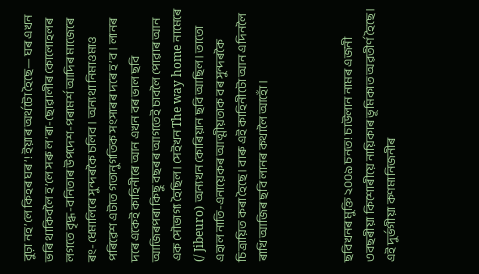বুঢ়া নহ’লে কিহৰ ঘৰ’! ইয়াৰ অৰ্থটো হৈছে— ঘৰ এখন ভৰি থাকিবলৈ হ’লে সৰু ল’ৰা-ছোৱালীৰ কোলোহলৰ লগতে বৃদ্ধ-বনিতাৰ উপদেশ-পৰামৰ্শ আদিৰ মাজেৰে ৰং-ধেমালিৰে সুন্দৰকৈ চলিব। অন্যথা নিমাওমাও পৰিৱেশ এটাত গতানুগতিক সংসাৰৰ দৰে হ’ব। লানৰ দৰে একেই কাহিনীৰে আন এখন বৰ ভাল ছবি আজিৰপৰা কিছু বছৰৰ আগতেই চাবলৈ পোৱাৰ আন এক সৌভাগ্য হৈছিল। সেইখন The way home নামেৰে (/ Jibeuro) অন্যখন কোৰিয়ান ছবি আছিল। তাতো এহাল নাতি-এনায়েকৰ আত্মীয়তাক বৰ সুন্দৰকৈ চিত্ৰায়িত কৰা হৈছে। বাৰু এই কাহিনীটো আন এদিনলৈ ৰাখি আজিৰ ছবি লানৰ কথালৈ আহোঁ।



ছবিখনৰ মুক্তি ২০০৯ চনত! চাউলান নামৰ এজনী ৩বছৰীয়া কিশোৰীয়ে নায়িকাৰ ভূমিকাত অৱতীৰ্ণ হৈছে। এই দুৰ্ভগীয়া কণমানিজনীৰ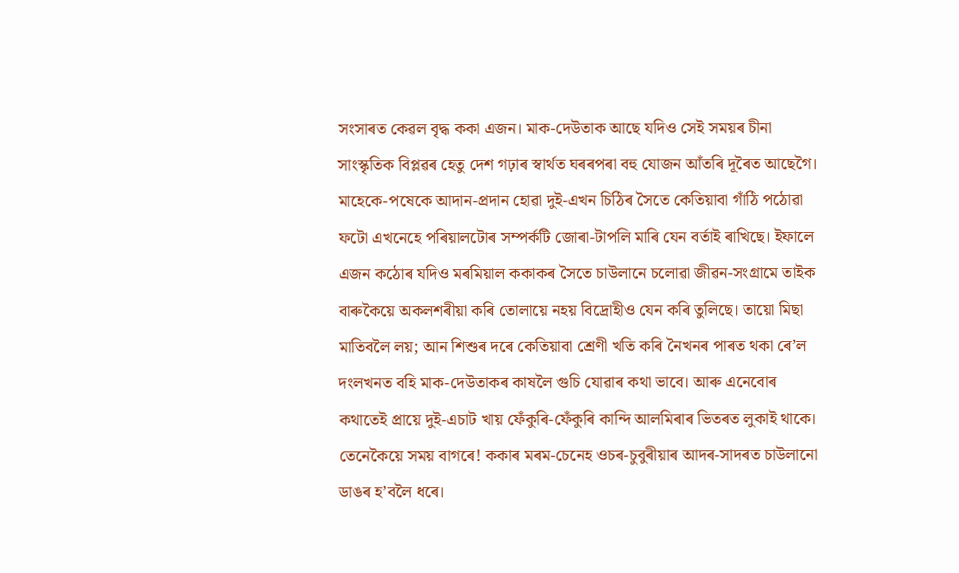সংসাৰত কেৱল বৃদ্ধ ককা এজন। মাক-দেউতাক আছে যদিও সেই সময়ৰ চীনা সাংস্কৃতিক বিপ্লৱৰ হেতু দেশ গঢ়াৰ স্বাৰ্থত ঘৰৰপৰা বহু যোজন আঁতৰি দূৰৈত আছেগৈ। মাহেকে-পষেকে আদান-প্ৰদান হোৱা দুই-এখন চিঠিৰ সৈতে কেতিয়াবা গাঁঠি পঠোৱা ফটো এখনেহে পৰিয়ালটোৰ সম্পৰ্কটি জোৰা-টাপলি মাৰি যেন বৰ্তাই ৰাখিছে। ইফালে এজন কঠোৰ যদিও মৰমিয়াল ককাকৰ সৈতে চাউলানে চলোৱা জীৱন-সংগ্ৰামে তাইক বাৰুকৈয়ে অকলশৰীয়া কৰি তোলায়ে নহয় বিদ্ৰোহীও যেন কৰি তুলিছে। তায়ো মিছা মাতিবলৈ লয়; আন শিশুৰ দৰে কেতিয়াবা শ্ৰেণী খতি কৰি নৈখনৰ পাৰত থকা ৰে’ল দংলখনত বহি মাক-দেউতাকৰ কাষলৈ গুচি যোৱাৰ কথা ভাবে। আৰু এনেবোৰ কথাতেই প্ৰায়ে দুই-এচাট খায় ফেঁকুৰি-ফেঁকুৰি কান্দি আলমিৰাৰ ভিতৰত লুকাই থাকে। তেনেকৈয়ে সময় বাগৰে! ককাৰ মৰম-চেনেহ ওচৰ-চুবুৰীয়াৰ আদৰ-সাদৰত চাউলানো ডাঙৰ হ’বলৈ ধৰে।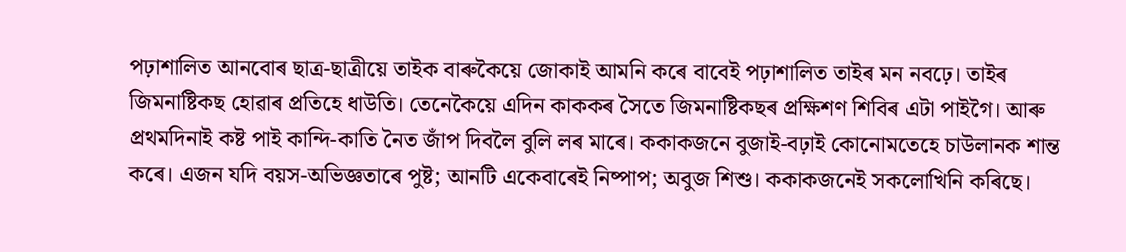পঢ়াশালিত আনবোৰ ছাত্ৰ-ছাত্ৰীয়ে তাইক বাৰুকৈয়ে জোকাই আমনি কৰে বাবেই পঢ়াশালিত তাইৰ মন নবঢ়ে। তাইৰ জিমনাষ্টিকছ হোৱাৰ প্ৰতিহে ধাউতি। তেনেকৈয়ে এদিন কাককৰ সৈতে জিমনাষ্টিকছৰ প্ৰক্ষিশণ শিবিৰ এটা পাইগৈ। আৰু প্ৰথমদিনাই কষ্ট পাই কান্দি-কাতি নৈত জাঁপ দিবলৈ বুলি লৰ মাৰে। ককাকজনে বুজাই-বঢ়াই কোনোমতেহে চাউলানক শান্ত কৰে। এজন যদি বয়স-অভিজ্ঞতাৰে পুষ্ট; আনটি একেবাৰেই নিষ্পাপ; অবুজ শিশু। ককাকজনেই সকলোখিনি কৰিছে।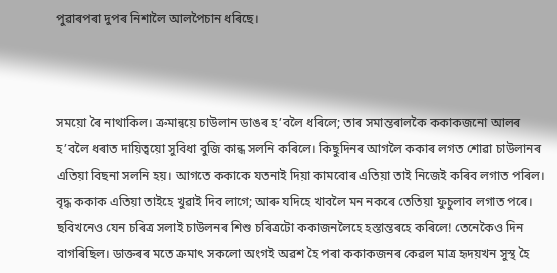পুৱাৰপৰা দুপৰ নিশালৈ আলপৈচান ধৰিছে।



সময়ো ৰৈ নাথাকিল। ক্ৰমান্বয়ে চাউলান ডাঙৰ হ’বলৈ ধৰিলে; তাৰ সমান্তৰালকৈ ককাকজনো আলৰ হ’বলৈ ধৰাত দায়িত্বয়ো সুবিধা বুজি কান্ধ সলনি কৰিলে। কিছুদিনৰ আগলৈ ককাৰ লগত শোৱা চাউলানৰ এতিয়া বিছনা সলনি হয়। আগতে ককাকে যতনাই দিয়া কামবোৰ এতিয়া তাই নিজেই কৰিব লগাত পৰিল। বৃদ্ধ ককাক এতিয়া তাইহে খুৱাই দিব লাগে; আৰু যদিহে খাবলৈ মন নকৰে তেতিয়া ফুচুলাব লগাত পৰে। ছবিখনেও যেন চৰিত্ৰ সলাই চাউলনৰ শিশু চৰিত্ৰটো ককাজনলৈহে হস্তান্তৰহে কৰিলে! তেনেকৈও দিন বাগৰিছিল। ডাক্তৰৰ মতে ক্ৰমাৎ সকলো অংগই অৱশ হৈ পৰা ককাকজনৰ কেৱল মাত্ৰ হৃদয়খন সুস্থ হৈ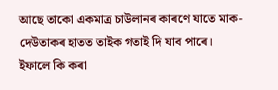আছে তাকো একমাত্ৰ চাউলানৰ কাৰণে যাতে মাক-দেউতাকৰ হাতত তাইক গতাই দি যাব পাৰে। ইফালে কি কৰা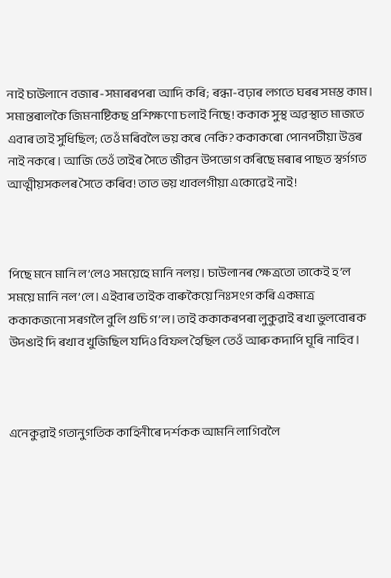নাই চাউলানে বজাৰ-সমাৰৰপৰা আদি কৰি; ৰন্ধা-বঢ়াৰ লগতে ঘৰৰ সমস্ত কাম। সমান্তৰালকৈ জিমনাষ্টিকছ প্ৰশিক্ষণো চলাই নিছে! ককাক সুস্থ অৱস্থাত মাজতে এবাৰ তাই সুধিছিল; তেওঁ মৰিবলৈ ভয় কৰে নেকি? ককাকৰো পোনপটীয়া উত্তৰ নাই নকৰে। আজি তেওঁ তাইৰ সৈতে জীৱন উপভোগ কৰিছে মৰাৰ পাছত স্বৰ্গগত আত্মীয়সকলৰ সৈতে কৰিব! তাত ভয় খাবলগীয়া একোৱেই নাই!



পিছে মনে মানি ল’লেও সময়েহে মানি নলয়। চাউলানৰ ক্ষেত্ৰতো তাকেই হ’ল সময়ে মানি নল’লে। এইবাৰ তাইক বাৰুকৈয়ে নিঃসংগ কৰি একমাত্ৰ ককাকজনো সৰগলৈ বুলি গুচি গ’ল। তাই ককাকৰপৰা লুকুৱাই ৰখা ভুলবোৰক উদঙাই দি ৰখাব খুজিছিল যদিও বিফল হৈছিল তেওঁ আৰু কদাপি ঘূৰি নাহিব।



এনেকুৱাই গতানুগতিক কাহিনীৰে দৰ্শকক আমনি লাগিবলৈ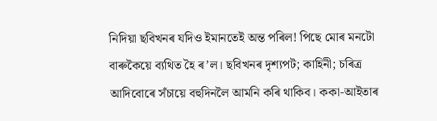নিদিয়া ছবিখনৰ যদিও ইমানতেই অন্ত পৰিল! পিছে মোৰ মনটো বাৰুকৈয়ে ব্যথিত হৈ ৰ’ল। ছবিখনৰ দৃশ্যপট; কাহিনী; চৰিত্ৰ আদিবোৰে সঁচায়ে বহুদিনলৈ আমনি কৰি থাকিব। ককা-আইতাৰ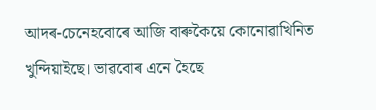আদৰ-চেনেহবোৰে আজি বাৰুকৈয়ে কোনোৱাখিনিত খুন্দিয়াইছে। ভাৱবোৰ এনে হৈছে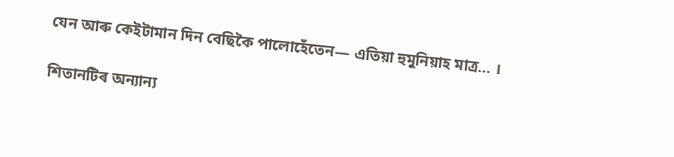যেন আৰু কেইটামান দিন বেছিকৈ পালোহেঁতেন— এতিয়া হুমুনিয়াহ মাত্ৰ… ।

শিতানটিৰ অন্যান্য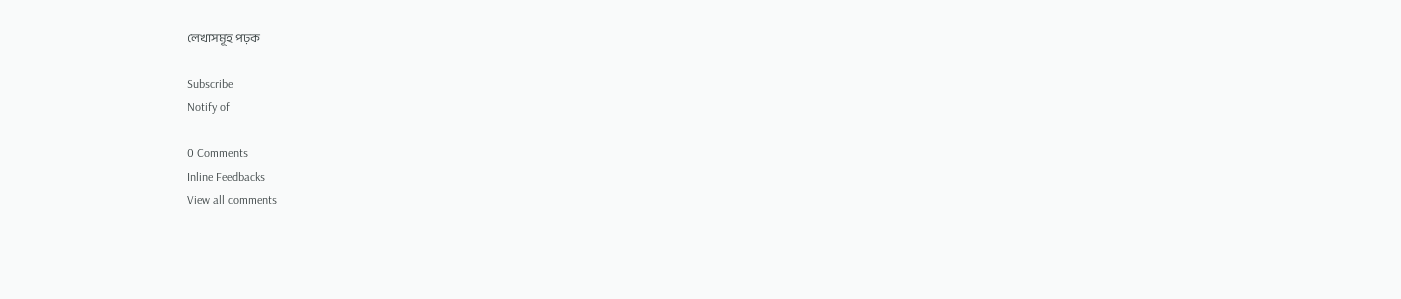লেখাসমূহ পঢ়ক

Subscribe
Notify of

0 Comments
Inline Feedbacks
View all comments